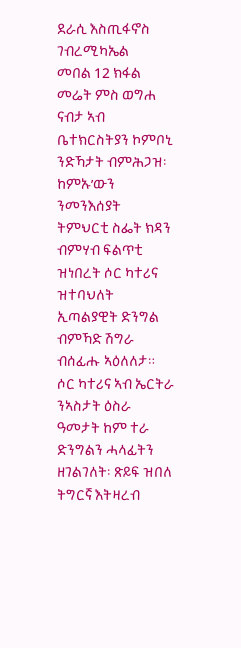ደራሲ እስጢፋኖስ ገብረሚካኤል
መበል 12 ክፋል
መሬት ምስ ወግሐ ናብታ ኣብ ቤተክርስትያን ኮምቦኒ ንድኻታት ብምሕጋዝ፡ ከምኡ’ውን ንመንእሰያት ትምህርቲ ስፌት ክዳን ብምሃብ ፍልጥቲ ዝነበረት ሶር ካተሪና ዝተባህለት ኢጣልያዊት ድንግል ብምኻድ ሽግራ ብሰፊሑ ኣዕለለታ። ሶር ካተሪና ኣብ ኤርትራ ንኣስታት ዕስራ ዓመታት ከም ተራ ድንግልን ሓላፊትን ዘገልገለት፡ ጽይፍ ዝበለ ትግርኛ እትዛረብ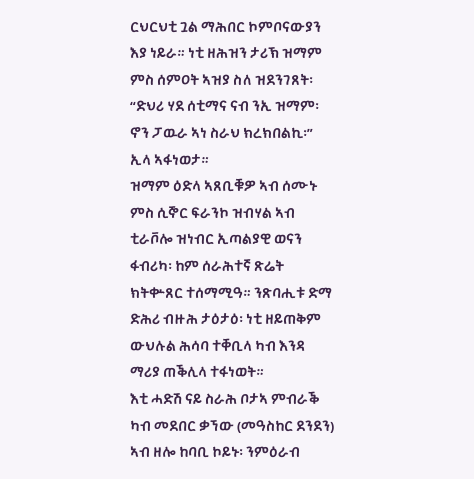ርህርህቲ ጓል ማሕበር ኮምቦናውያን እያ ነይራ። ነቲ ዘሕዝን ታሪኽ ዝማም ምስ ሰምዐት ኣዝያ ስለ ዝደንገጸት፡ “ድህሪ ሃደ ሰቲማና ናብ ንኢ ዝማም፡ ኖን ፓዉራ ኣነ ስራህ ክረክበልኪ፡” ኢላ ኣፋነወታ።
ዝማም ዕድላ ኣጸቢቑዎ ኣብ ሰሙኑ ምስ ሲኞር ፍራንኮ ዝብሃል ኣብ ቲራቮሎ ዝነብር ኢጣልያዊ ወናን ፋብሪካ፡ ከም ሰራሕተኛ ጽሬት ክትቍጸር ተሰማሚዓ። ንጽባሒቱ ድማ ድሕሪ ብዙሕ ታዕታዕ፡ ነቲ ዘይጠቅም ውህሉል ሕሳባ ተቐቢላ ካብ እንዳ ማሪያ ጠቕሊላ ተፋነወት።
እቲ ሓድሽ ናይ ስራሕ ቦታኣ ምብራቕ ካብ መደበር ቃኘው (መዓስከር ደንደን) ኣብ ዘሎ ከባቢ ኮይኑ፡ ንምዕራብ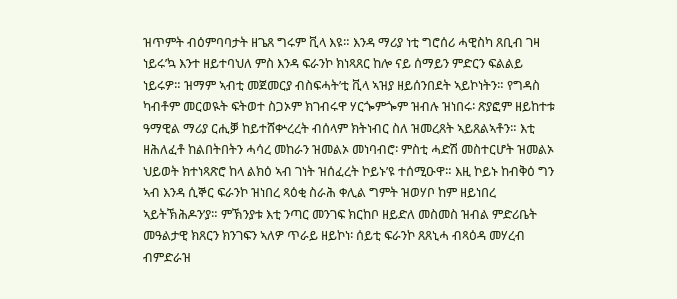ዝጥምት ብዕምባባታት ዘጌጸ ግሩም ቪላ እዩ። እንዳ ማሪያ ነቲ ግሮሰሪ ሓዊስካ ጸቢብ ገዛ ነይሩ’ኳ እንተ ዘይተባህለ ምስ እንዳ ፍራንኮ ክነጻጸር ከሎ ናይ ሰማይን ምድርን ፍልልይ ነይሩዎ። ዝማም ኣብቲ መጀመርያ ብስፍሓት’ቲ ቪላ ኣዝያ ዘይሰንበደት ኣይኮነትን። የግዳስ ካብቶም መርወዪት ፍትወተ ስጋኦም ክገብሩዋ ሃርጐምጐም ዝብሉ ዝነበሩ፡ ጽያፎም ዘይከተቱ ዓማዊል ማሪያ ርሒቓ ከይተሸቍረረት ብሰላም ክትነብር ስለ ዝመረጸት ኣይጸልኣቶን። እቲ ዘሕለፈቶ ከልበትበትን ሓሳረ መከራን ዝመልኦ መነባብሮ፡ ምስቲ ሓድሽ መስተርሆት ዝመልኦ ህይወት ክተነጻጽሮ ከላ ልክዕ ኣብ ገነት ዝሰፈረት ኮይኑ’ዩ ተሰሚዑዋ። እዚ ኮይኑ ከብቅዕ ግን ኣብ እንዳ ሲኞር ፍራንኮ ዝነበረ ጻዕቂ ስራሕ ቀሊል ግምት ዝወሃቦ ከም ዘይነበረ ኣይትኽሕዶን’ያ። ምኽንያቱ እቲ ንጣር መንገፍ ክርከቦ ዘይድለ መስመስ ዝብል ምድሪቤት መዓልታዊ ክጸርን ክንገፍን ኣለዎ ጥራይ ዘይኮነ፡ ሰይቲ ፍራንኮ ጸጸኒሓ ብጻዕዳ መሃረብ ብምድራዝ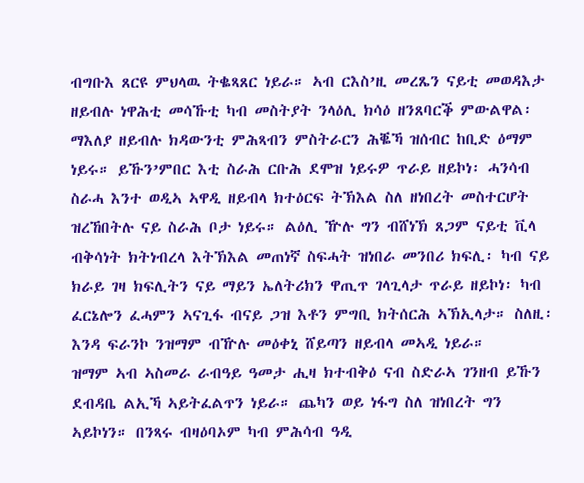ብግቡእ ጸርዩ ምህላዉ ትቈጻጸር ነይራ። ኣብ ርእስ’ዚ መረጼን ናይቲ መወዳእታ ዘይብሉ ነዋሕቲ መሳኹቲ ካብ መስትያት ንላዕሊ ክሳዕ ዘንጸባርቕ ምውልዋል፡ ማእለያ ዘይብሉ ክዳውንቲ ምሕጻብን ምስትራርን ሕቘኻ ዝሰብር ከቢድ ዕማም ነይሩ። ይኹን’ምበር እቲ ስራሕ ርቡሕ ደሞዝ ነይሩዎ ጥራይ ዘይኮነ፡ ሓንሳብ ስራሓ እንተ ወዲኣ ኣዋዲ ዘይብላ ክተዕርፍ ትኽእል ስለ ዘነበረት መስተርሆት ዝረኸበትሉ ናይ ስራሕ ቦታ ነይሩ። ልዕሊ ዅሉ ግን ብሸነኽ ጸጋም ናይቲ ቪላ ብቅሳነት ክትነብረላ እትኽእል መጠነኛ ስፍሓት ዝነበራ መንበሪ ክፍሊ፡ ካብ ናይ ክራይ ገዛ ክፍሊትን ናይ ማይን ኤለትሪክን ዋጢጥ ገላጊላታ ጥራይ ዘይኮነ፡ ካብ ፈርኔሎን ፈሓምን ኣናጊፋ ብናይ ጋዝ እቶን ምግቢ ክትሰርሕ ኣኽኢላታ። ስለዚ፡ እንዳ ፍራንኮ ንዝማም ብዅሉ መዕቀኒ ሸይጣን ዘይብላ መኣዲ ነይራ።
ዝማም ኣብ ኣስመራ ራብዓይ ዓመታ ሒዛ ክተብቅዕ ናብ ስድራኣ ገንዘብ ይኹን ደብዳቤ ልኢኻ ኣይትፈልጥን ነይራ። ጨካን ወይ ነፋግ ስለ ዝነበረት ግን ኣይኮነን። በንጻሩ ብዛዕባኦም ካብ ምሕሳብ ዓዲ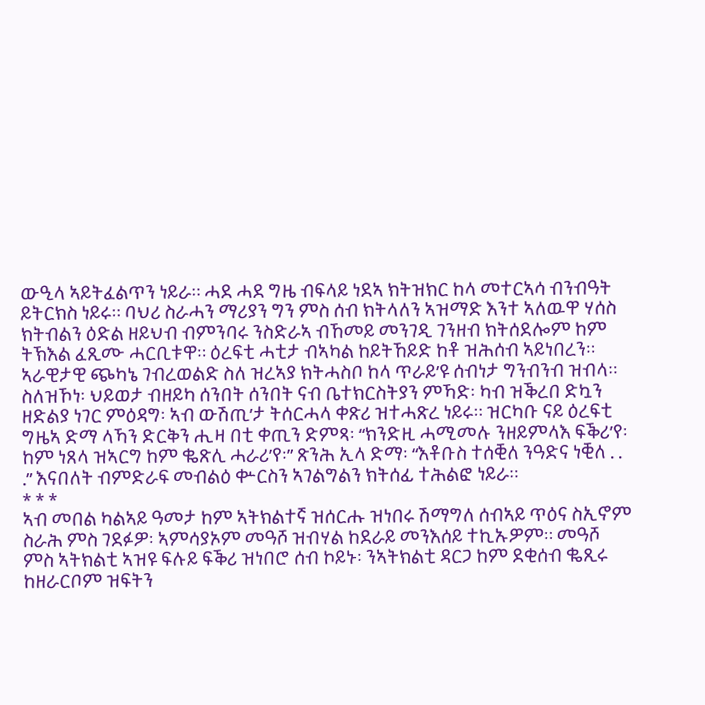ውዒላ ኣይትፈልጥን ነይራ። ሓደ ሓደ ግዜ ብፍላይ ነደኣ ክትዝክር ከላ መተርኣሳ ብንብዓት ይትርክስ ነይሩ። ባህሪ ስራሓን ማሪያን ግን ምስ ሰብ ክትላለን ኣዝማድ እንተ ኣለዉዋ ሃሰስ ክትብልን ዕድል ዘይህብ ብምንባሩ ንስድራኣ ብኸመይ መንገዲ ገንዘብ ክትሰደሎም ከም ትኽእል ፈጺሙ ሓርቢቱዋ። ዕረፍቲ ሓቲታ ብኣካል ከይትኸይድ ከቶ ዝሕሰብ ኣይነበረን። ኣራዊታዊ ጭካኔ ገብረወልድ ስለ ዝረኣያ ክትሓስቦ ከላ ጥራይ’ዩ ሰብነታ ግንብንብ ዝብላ። ስለዝኾነ፡ ህይወታ ብዘይካ ሰንበት ሰንበት ናብ ቤተክርስትያን ምኻድ፡ ካብ ዝቕረበ ድኳን ዘድልያ ነገር ምዕዳግ፡ ኣብ ውሽጢ’ታ ትሰርሓላ ቀጽሪ ዝተሓጽረ ነይሩ። ዝርካቡ ናይ ዕረፍቲ ግዜኣ ድማ ላኻን ድርቅን ሒዛ በቲ ቀጢን ድምጻ፡ “ክንድዚ ሓሚመሉ ንዘይምላእ ፍቕሪ’የ፡ ከም ነጸላ ዝኣርግ ከም ቈጽሊ ሓራሪ’የ፡” ጽንሕ ኢላ ድማ፡ “እቶቡስ ተሰቒለ ንዓድና ነቒለ . . .” እናበለት ብምድራፍ መብልዕ ቍርስን ኣገልግልን ክትሰፊ ተሕልፎ ነይራ።
* * *
ኣብ መበል ካልኣይ ዓመታ ከም ኣትክልተኛ ዝሰርሑ ዝነበሩ ሽማግለ ሰብኣይ ጥዕና ስኢኖም ስራሕ ምስ ገደፉዎ፡ ኣምሳያኦም መዓሾ ዝብሃል ከደራይ መንእሰይ ተኪኡዎም። መዓሾ ምስ ኣትክልቲ ኣዝዩ ፍሉይ ፍቕሪ ዝነበሮ ሰብ ኮይኑ፡ ንኣትክልቲ ዳርጋ ከም ደቂሰብ ቈጺሩ ከዘራርቦም ዝፍትን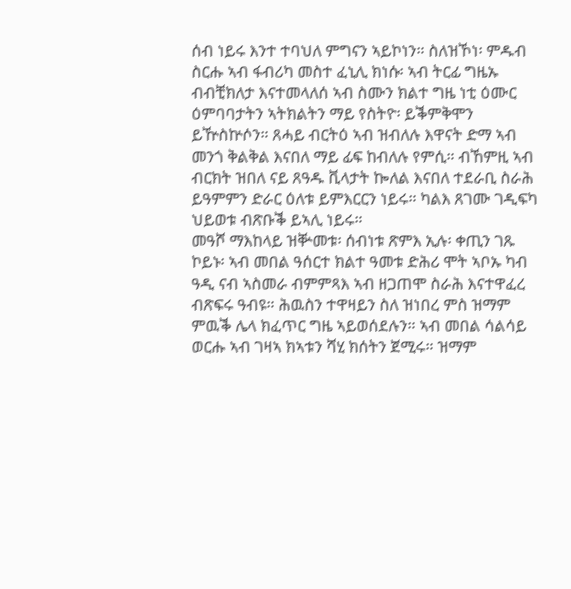ሰብ ነይሩ እንተ ተባህለ ምግናን ኣይኮነን። ስለዝኾነ፡ ምዱብ ስርሑ ኣብ ፋብሪካ መስተ ፈኒሊ ክነሱ፡ ኣብ ትርፊ ግዜኡ ብብቺክለታ እናተመላለሰ ኣብ ስሙን ክልተ ግዜ ነቲ ዕሙር ዕምባባታትን ኣትክልትን ማይ የስትዮ፡ ይቕምቅሞን ይዅስኵሶን። ጸሓይ ብርትዕ ኣብ ዝብለሉ እዋናት ድማ ኣብ መንጎ ቅልቅል እናበለ ማይ ፊፍ ከብለሉ የምሲ። ብኸምዚ ኣብ ብርክት ዝበለ ናይ ጸዓዱ ቪላታት ኰለል እናበለ ተደራቢ ስራሕ ይዓምምን ድራር ዕለቱ ይምእርርን ነይሩ። ካልእ ጸገሙ ገዲፍካ ህይወቱ ብጽቡቕ ይኣሊ ነይሩ።
መዓሾ ማእከላይ ዝቝመቱ፡ ሰብነቱ ጽምእ ኢሉ፡ ቀጢን ገጹ ኮይኑ፡ ኣብ መበል ዓሰርተ ክልተ ዓመቱ ድሕሪ ሞት ኣቦኡ ካብ ዓዲ ናብ ኣስመራ ብምምጻእ ኣብ ዘጋጠሞ ስራሕ እናተዋፈረ ብጽፍሩ ዓብዩ። ሕዉስን ተዋዛይን ስለ ዝነበረ ምስ ዝማም ምዉቕ ሌላ ክፈጥር ግዜ ኣይወሰደሉን። ኣብ መበል ሳልሳይ ወርሑ ኣብ ገዛኣ ክኣቱን ሻሂ ክሰትን ጀሚሩ። ዝማም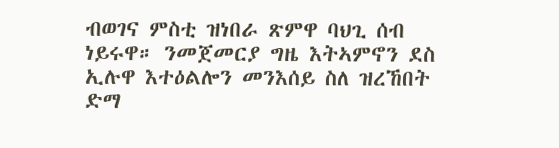ብወገና ምስቲ ዝነበራ ጽምዋ ባህጊ ሰብ ነይሩዋ። ንመጀመርያ ግዜ እትኣምኖን ደስ ኢሉዋ እተዕልሎን መንእሰይ ስለ ዝረኸበት ድማ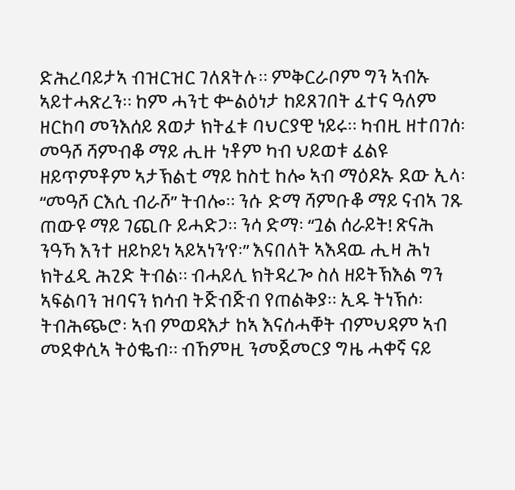ድሕረባይታኣ ብዝርዝር ገለጸትሉ። ምቅርራቦም ግን ኣብኡ ኣይተሓጽረን። ከም ሓንቲ ቍልዕነታ ከይጸገበት ፈተና ዓለም ዘርከባ መንእሰይ ጸወታ ክትፈቱ ባህርያዊ ነይሩ። ካብዚ ዘተበገሰ፡ መዓሾ ሻምብቆ ማይ ሒዙ ነቶም ካብ ህይወቱ ፈልዩ ዘይጥምቶም ኣታኽልቲ ማይ ከስቲ ከሎ ኣብ ማዕዶኡ ደው ኢላ፡ “መዓሾ ርእሲ ብራሾ” ትብሎ። ንሱ ድማ ሻምቡቆ ማይ ናብኣ ገጹ ጠውዩ ማይ ገጪቡ ይሓድጋ። ንሳ ድማ፡ “ጓል ሰራይት! ጽናሕ ንዓኻ እንተ ዘይኮይነ ኣይኣነን’የ፡” እናበለት ኣእዳዉ ሒዛ ሕነ ክትፈዲ ሕጊድ ትብል። ብሓይሊ ክትዳረጐ ስለ ዘይትኽእል ግን ኣፍልባን ዝባናን ክሳብ ትጅብጅብ የጠልቅያ። ኢዱ ትነኽሶ፡ ትብሕጭሮ፡ ኣብ ምወዳእታ ከኣ እናሰሓቐት ብምህዳም ኣብ መደቀሲኣ ትዕቈብ። ብኸምዚ ንመጀመርያ ግዜ ሓቀኛ ናይ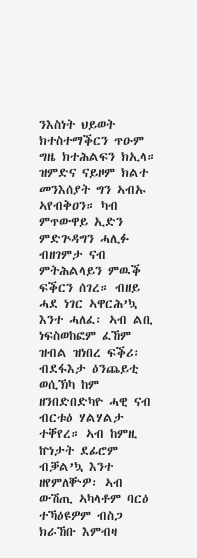ንእስነት ህይወት ክተስተማቕርን ጥዑም ግዜ ክተሕልፍን ክኢላ።
ዝምድና ናይዞም ክልተ መንእሰያት ግን ኣብኡ ኣየብቅዐን። ካብ ምጥውዋይ ኢድን ምድጕዳግን ሓሊፉ ብዘገምታ ናብ ምትሕልላይን ምዉቕ ፍቕርን ሰገረ። ብዘይ ሓደ ነገር ኣዋርሕ’ኳ እንተ ሓለፈ፡ ኣብ ልቢ ነፍስወከፎም ፈኸም ዝብል ዝነበረ ፍቕሪ፡ ብደፋእታ ዕንጨይቲ ወሲኽካ ከም ዘንበድበድካዮ ሓዊ ናብ ብርቱዕ ሃልሃልታ ተቐየረ። ኣብ ከምዚ ኵነታት ደፊሮም ብቓል’ኳ እንተ ዘየምለቝዎ፡ ኣብ ውሽጢ ኣካላቶም ባርዕ ተኻዕዩዎም ብስጋ ክራኸቡ እምብዛ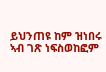ይህንጠዩ ከም ዝነበሩ ኣብ ገጽ ነፍስወከፎም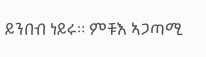ይንበብ ነይሩ። ምቹእ ኣጋጣሚ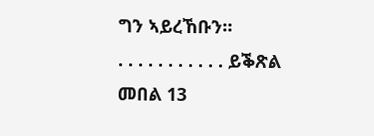ግን ኣይረኸቡን።
. . . . . . . . . . . ይቕጽል
መበል 13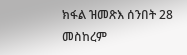ክፋል ዝመጽእ ሰንበት 28 መስከረም